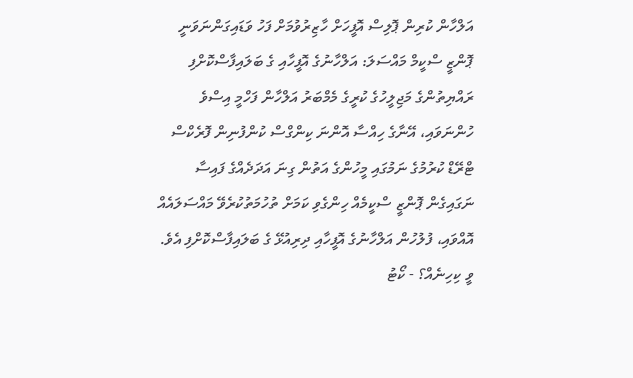އަލްހާން ކުރިން ޕޮލިސް އޮފީހަށް ހާޒިރުވުމަށް ފަހު ވަޑައިގަންނަވަނީ
ޕޮންޒީ ސްކީމް މައްސަލަ: އަލްހާނުގެ އޮފީހާއި ގެ ބަލައިފާސްކޮށްފި
ރައްޔިތުންގެ މަޖިލީހުގެ ކުރީގެ މެމްބަރު އަލްހާން ފަހްމީ އިސްވެ ހުންނަވައި، އޭނާގެ ހިއްސާ އޮންނަ ކިންގްސް ކުންފުނިން ފޮރެކްސް ޓްރޭޑް ކުރުމުގެ ނަމުގައި މީހުންގެ އަތުން ގިނަ އަދަދެއްގެ ފައިސާ ނަގައިގެން ޕޮންޒީ ސްކީމެއް ހިންގެވި ކަމަށް ތުހުމަތުކުރެވޭ މައްސަލައެއް އޮއްވައި، ފުލުހުން އަލްހާނުގެ އޮފީހާއި ދިރިއުޅޭ ގެ ބަލައިފާސްކޮށްފި އެވެ.
ވީ ކިހިނެއް؟ - ކޯޓު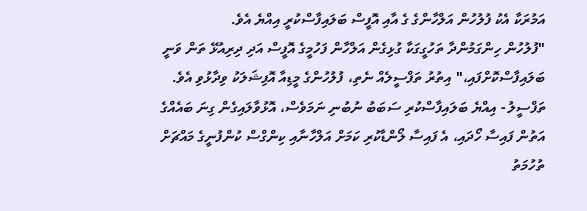އަމުރަކާ އެކު ފުލުހުން އަލްހާންގެ ގެ އާއި އޮފީސް ބަލައިފާސްކުރީ އިއްޔެ އެވެ.
"ފުލުހުން ހިންގަމުންދާ ތަހުގީގަކާ ގުޅިގެން އަލްހާން ފަހުމީގެ އޮފީސް އަދި ދިރިއުޅޭ ތަން ވަނީ ބަލައިފާސްކޮށްފައި،" އިތުރު ތަފްސީލެއް ނެތި، ފުލުހުންގެ މީޑިއާ އޮފިޝަލަކު ވިދާޅުވި އެވެ.
ތަފްސީލު - އިއްޔެ ބަލައިފާސްކުރި ސަބަބު ނުބުނި ނަމަވެސް، އޮޅުވާލައިގެން ގިނަ ބައެއްގެ އަތުން ފައިސާ ހޯދައި، އެ ފައިސާ ލޯންޑާކުރި ކަމަށް އަލްހާނާއި ކިންގްސް ކުންފުނީގެ މައްޗަށް ތުހުމަތު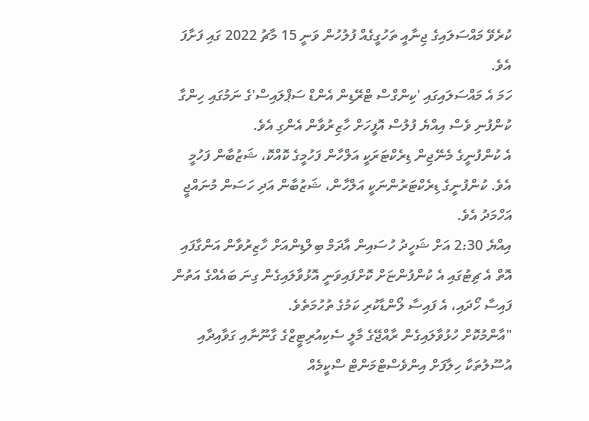ކުރެވޭ މައްސަލައިގެ ޖިނާއީ ތަހުގީގެއް ފުލުހުން ވަނީ 15 މާޗު 2022 ގައި ފަށާފަ އެވެ.
ހަމަ އެ މައްސަލައިގައި 'ކިންގްސް ޓްރޭޑިން އެންޑް ސަޕްލައިސް'ގެ ނަމުގައި ހިންގާ ކުންފުނި ވެސް އިއްޔެ ފުލުސް އޮފީހަށް ހާޒިރުވާން އެންގި އެވެ.
އެ ކުންފުނީގެ މެނޭޖިން ޑިރެކްޓަރަކީ އަލްހާން ފަހުމީގެ ކޮއްކޮ، ޝަޒުބާން ފަހުމީ އެވެ. ކުންފުނީގެ ޑިރެކްޓަރުންނަކީ އަލްހާން، ޝަޒުބާން އަދި ހަސަން މުނައްޖީ އަހްމަދު އެވެ.
އިއްޔެ 2:30 އަށް ޝަހީދު ހުސައިން އާދަމް ބިލްޑިންއަށް ހާޒިރުވާން އަންގާފައި އޮތް އެ ޗިޓުގައި އެ ކުންފުންޏަށް ކޮށްފައިވަނީ އޮޅުވާލައިގެން ގިނަ ބައެއްގެ އަތުން ފައިސާ ހޯދައި، އެ ފައިސާ ލޯންޑާކުރި ކަމުގެ ތުހުމަތެވެ.
"އާންމުކޮށް ހުޅުވާލައިގެން ރާއްޖޭގެ މާލީ ސެކިއުރިޓީޒްގެ ގާނޫނާއި ގަވާއިދާއި އުސޫލުތަކާ ހިލާފަށް އިންވެސްޓްމަންޓް ސްކީމެއް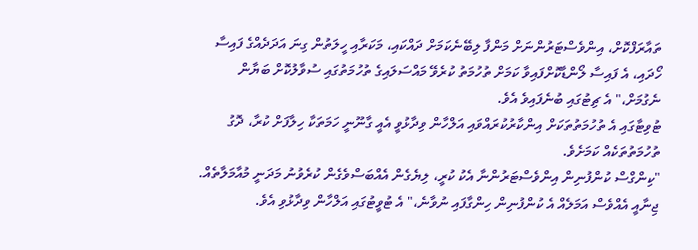ތައާރަފްކޮށް، އިންވެސްޓަރުންނަށް މަންފާ ލިބޭނެކަމަށް ދައްކައި، މަކަރާއި ހީލަތުން ގިނަ އަދަދެއްގެ ފައިސާ ހޯދައި، އެ ފައިސާ ލޯންޑާކޮށްފައިވާ ކަމަށް ތުހުމަތު ކުރެވޭ މައްސަލައިގެ ތުހުމަތުގައި ސުވާލުކޮށް ބަޔާން ނެގުމަށް،" އެ ޗިޓުގައި ބުނެފައިވެ އެވެ.
ޓުވިޓާގައި އެ ތުހުމަތުތަކަށް އިންކާރުކުރައްވައި އަލްހާން ވިދާޅުވީ އެއީ ގާނޫނީ ހަމަތަކާ ހިލާފަށް ކުރާ، ދޮގު ތުހުމަތުތަކެއް ކަމަށެވެ.
"ކިންގްސް ކުންފުނިން އިންވެސްޓަރުންނާ އެކު ކުރީ، ލިޔެގެން އެއްބަސްވެގެން ކުރެވުނު މަދަނީ މުއާމަލާތެއް. ޖިނާއީ އެއްވެސް އަމަލެއް އެ ކުންފުނިން ހިންގާފައި ނުވާނެ،" އެ ޓުވީޓުގައި އަލްހާން ވިދާޅުވި އެވެ.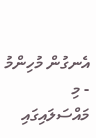އެނގުން މުހިންމު - މި މައްސަލައިގައި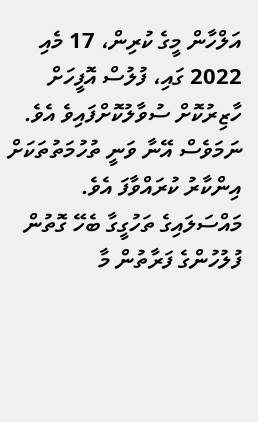އަލްހާން މީގެ ކުރިން، 17 މެއި 2022 ގައި، ފުލުސް އޮފީހަށް ހާޒިރުކޮށް ސުވާލުކޮށްފައިވެ އެވެ. ނަމަވެސް އޭނާ ވަނީ ތުހުމަތުތަކަށް އިންކާރު ކުރައްވާފަ އެވެ.
މައްސަލައިގެ ތަހުގީގާ ބެހޭ ގޮތުން ފުލުހުންގެ ފަރާތުން މާ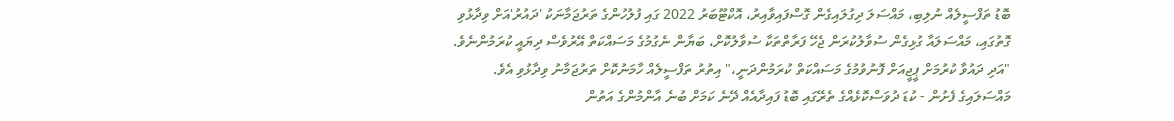ބޮޑު ތަފްސީލެއް ނުލިބި، މައްސަލަ ދިގުލައިގެން ގޮސްފައިވާއިރު، އޮކްޓޫބަރު 2022 ގައި ފުލުހުންގެ ތަރުޖަމާނަކު 'ދައުރު'އަށް ވިދާޅުވި ގޮތުގައި، މައްސަލައާ ގުޅިގެން ސުވާލުކުރަން ޖެހޭ ފަރާތްތަކާ ސުވާލުކޮށް، ބަޔާން ނެގުމުގެ މަސައްކަތް އޭރުވެސް ދިޔައީ ކުރަމުންނެވެ.
"އަދި ދައުވާ ކުރުމަށް ޕީޖީއަށް ފޮނުވުމުގެ މަސައްކަތް ކުރަމުންދަނީ،" އިތުރު ތަފްސީލެއް ހާމަނުކޮށް ތަރުޖަމާނު ވިދާޅުވި އެވެ.
މައްސަލައިގެ ފެށުން - ކުޑަ ދުވަސްކޮޅެއްގެ ތެރޭގައި ބޮޑު ފައިދާއެއް ދޭނެ ކަމަށް ބުނެ އާންމުންގެ އަތުން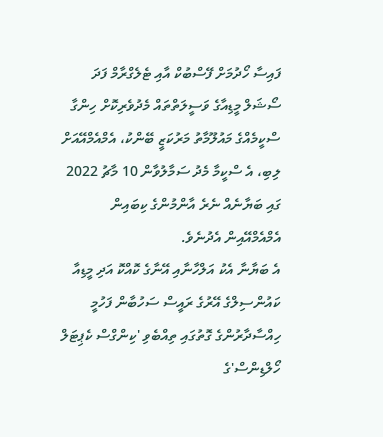ފައިސާ ހޯދުމަށް ފޭސްބުކް އާއި ޓެލެގްރާމް ފަދަ ސޯޝަލް މީޑިއާގެ ވަސީލަތްތައް މެދުވެރިކޮށް ހިންގާ ސްކީމެއްގެ މައުލޫމާތު މަރުކަޒީ ބޭންކު، އެމްއެމްއޭއަށް ލިބި، އެ ސްކީމާ މެދު ސަމާލުވާން 10 މާޗު 2022 ގައި ބަޔާނެއް ނެރެ އާންމުންގެ ކިބައިން އެމްއެމްއޭއިން އެދުނެވެ.
އެ ބަޔާނާ އެކު އަލްހާނާއި އޭނާގެ ކޮއްކޮ އަދި މީޑިއާ ކައުންސިލްގެ އޭރުގެ ރައީސް ސަހުބާން ފަހުމީ ހިއްސާދާރުންގެ ގޮތުގައި ތިއްބެވި 'ކިންގްސް ކެޕިޓަލް ހޯލްޑިންސް'ގެ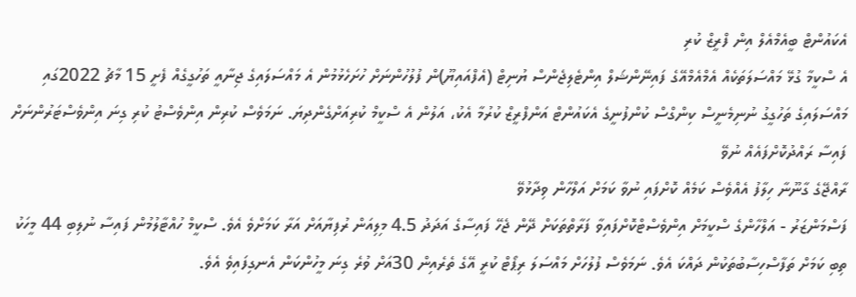އެކައުންޓް ބީއެމްއެލް އިން ފްރީޒް ކުރި
އެ ސްކީމާ ގުޅޭ މައްސަލަތަކެއް އެމްއެމްއޭގެ ފައިނޭންޝަލް އިންޓެލިޖެންސް ޔުނިޓް (އެފްއައިޔޫ)ން ފުލުހުންނަށް ހުށަހެޅުމުން އެ މައްސަލައިގެ ޖިނާއީ ތަހުގީގެއް ފެށީ 15 މާޗު 2022ގައި
މައްސަލައިގެ ތަހުގީގު ނުނިމެނީސް ކިންގްސް ކުންފުނީގެ އެކައުންޓް އަންފްރީޒް ކުރުމާ އެކު، އަލުން އެ ސްކީމް ކުރިއަށްގެންދިޔަ. ނަމަވެސް ކުރިން އިންވެސްޓު ކުރި ގިނަ އިންވެސްޓަރުންނަށް ފައިސާ ރައްދުކޮށްފައެއް ނުވޭ
ރާއްޖޭގެ ގާނޫނާ ހިލާފު އެއްވެސް ކަމެއް ކޮށްފައި ނުވާ ކަމަށް އަލްހާން ވިދާޅުވޭ
ފަސްމަންޒަރު - އަލްހާންގެ ސްކީމަށް އިންވެސްޓްކޮށްފައިވާ ފަރާތްތަކަށް ދޭން ޖެހޭ ފައިސާގެ އަދަދު 4.5 މިލިއަން ރުފިޔާއަށް އަރާ ކަމަށްވެ އެވެ. ސްކީމް ހުއްޓާލުމުން ފައިސާ ނުލިބި 44 މީހަކު ތިބި ކަމަށް ތަފާސްހިސާބުތަކުން ދައްކަ އެވެ. ނަމަވެސް ފުލުހަށް މައްސަލަ ރިޕޯޓް ކުރީ އޭގެ ތެރެއިން 30އަށް ވުރެ ގިނަ މީހުންކަން އެނގިފައިވެ އެވެ.